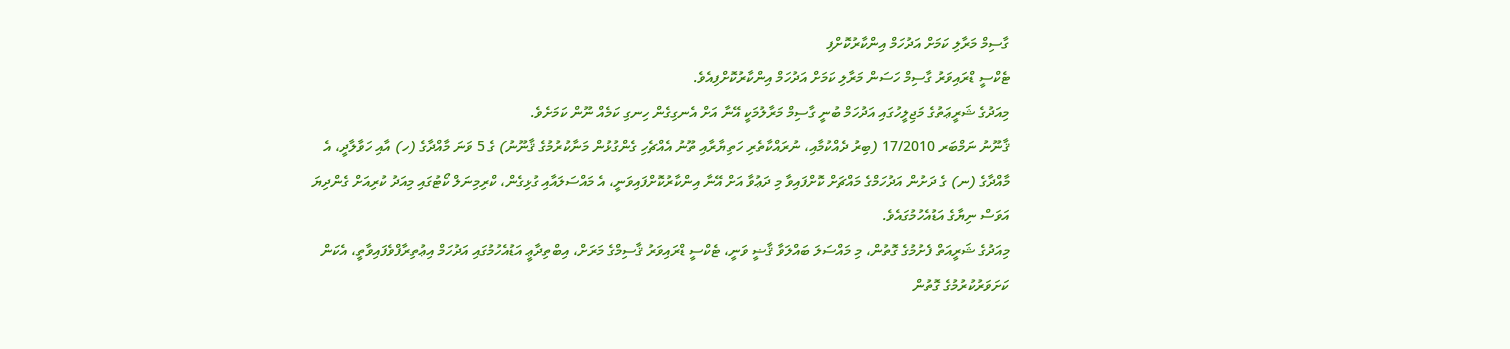ގާސިމް މަރާލި ކަމަށް އަދުހަމް އިންކާރުކޮށްފި
ޓެކްސީ ޑްރައިވަރު ގާސިމް ހަސަން މަރާލި ކަމަށް އަދުހަމް އިންކާރުކޮށްފިއެވެ.
މިއަދުގެ ޝަރީޢަތުގެ މަޖިލީހުގައި އަދުހަމް ބުނީ ގާސިމް މަރާލުމަކީ އޭނާ އަށް އެނގިގެން ހިނގި ކަމެއް ނޫން ކަމަށެވެ.
ޤާނޫނު ނަމްބަރ 17/2010 (ބިރު ދެއްކުމާއި، ނުރައްކާތެރި ހަތިޔާރާއި ތޫނު އެއްޗެހި ގެންގުޅުން މަނާކުރުމުގެ ޤާނޫނު) ގެ 5 ވަނަ މާއްދާގެ (ހ) އާއި ހަވާލާދީ، އެ މާއްދާގެ (ނ) ގެ ދަށުން އަދުހަމްގެ މައްޗަށް ކޮށްފައިވާ މި ދަޢުވާ އަށް އޭނާ އިންކާރުކޮށްފައިވަނީ، އެ މައްސަލައާއި ގުޅިގެން، ކްރިމިނަލް ކޯޓުގައި މިއަދު ކުރިއަށް ގެންދިޔަ އަވަސް ނިޔާގެ އަޑުއެހުމުގައެވެ.
މިއަދުގެ ޝަރީއަތް ފެށުމުގެ ގޮތުން، މި މައްސަލަ ބައްލަވާ ޤާޟީ ވަނީ، ޓެކްސީ ޑްރައިވަރު ޤާސިމްގެ މަރަށް، އިބްތިދާޢީ އަޑުއެހުމުގައި އަދުހަމް އިޢުތިރާފްވެފައިވާތީ، އެކަން ކަށަވަރުކުރުމުގެ ގޮތުން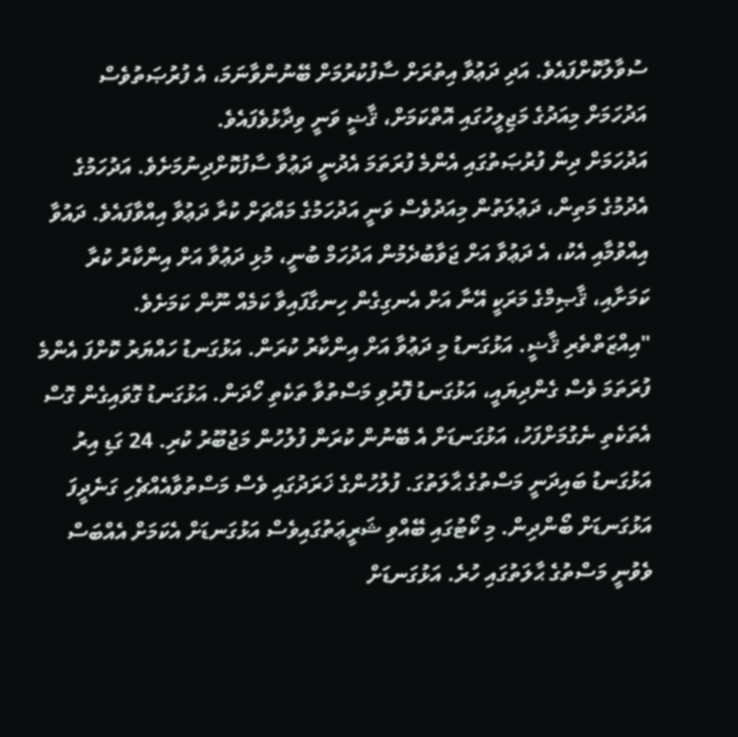ސުވާލުކޮށްފައެވެ. އަދި ދަޢުވާ އިތުރަށް ސާފުކުރުމަށް ބޭނުންވާނަމަ، އެ ފުރުޞަތުވެސް އަދުހަމަށް މިއަދުގެ މަޖިލީހުގައި އޮތްކަމަށް، ޤާޟީ ވަނީ ވިދާޅުވެފައެވެ.
އަދުހަމަށް ދިން ފުރުޞަތުގައި އެންމެ ފުރަތަމަ އެދުނީ ދަޢުވާ ސާފުކޮށްދިނުމަށެވެ. އަދުހަމުގެ އެދުމުގެ މަތިން، ދަޢުލަތުން މިއަދުވެސް ވަނީ އަދުހަމުގެ މައްޗަށް ކުރާ ދަޢުވާ އިއްވާފައެވެ. ދައުވާ އިއްވުމާއި އެކު، އެ ދަޢުވާ އަށް ޖަވާބުދެމުން އަދުހަމް ބުނީ، މުޅި ދަޢުވާ އަށް އިންކާރު ކުރާ ކަމަށާއި، ޤާޞިމްގެ މަރަކީ އޭނާ އަށް އެނގިގެން ހިނގާފައިވާ ކަމެއް ނޫން ކަމަށެވެ.
"އިއްޒަތްތެރި ޤާޟީ. އަޅުގަނޑު މި ދަޢުވާ އަށް އިންކާރު ކުރަން. އަޅުގަނޑު ހައްޔަރު ކޮށްފަ އެންމެ ފުރަތަމަ ވެސް ގެންދިޔައީ، އަޅުގަނޑު ފޮރުވި މަސްތުވާ ތަކެތި ހޯދަން. އަޅުގަނޑު ގޮވައިގެން ގޮސް އެތަކެތި ނެގުމަށްފަހު، އަޅުގަނޑަށް އެ ބޭނުން ކުރަން ފުލުހުން މަޖުބޫރު ކުރި. 24 ގަޑި އިރު އަޅުގަނޑު ބައިދަނީ މަސްތުގެ ޙާލަތުގަ. ފުލުހުންގެ ޚަރަދުގައި ވެސް މަސްތުވާއެއްޗެހި ގަނެދީފަ އަޅުގަނޑަށް ބޯންދިން. މި ކޯޓުގައި ބޭއްވި ޝަރީޢަތުގައިވެސް އަޅުގަނޑަށް އެކަމަށް އެއްބަސް ވެވުނީ މަސްތުގެ ޙާލަތުގައި ހުރެ. އަޅުގަނޑަށް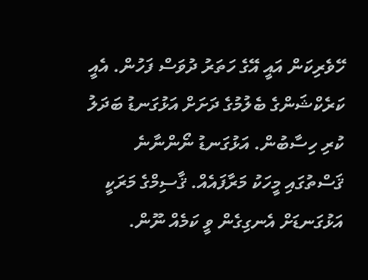ހޭވެރިކަން އައީ އޭގެ ހަތަރު ދުވަސް ފަހުން. އެއީ ކަރެކްޝަންގެ ބެލުމުގެ ދަށަށް އަޅުގަނޑު ބަދަލު ކުރި ހިސާބުން. އަޅުގަނޑު ނޯންނާނެ ޤަސްތުގައި މީހަކު މަރާފައެއް. ޤާސިމްގެ މަރަކީ އަޅުގަނޑަށް އެނގިގެން ވީ ކަމެއް ނޫން.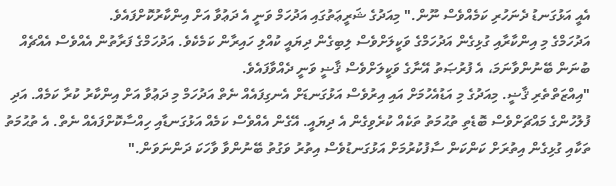އެއީ އަޅުގަނޑު ދެނަހުރި ކަމެއްވެސް ނޫން." މިއަދުގެ ޝަރީޢަތުގައި އަދުހަމް ވަނީ އެ ދަޢުވާ އަށް އިންކާރުކޮށްފައެވެ.
އަދުހަމްގެ މި އިންކާރާއި ގުޅިގެން އަދުހަމްގެ ވަކީލަށްވެސް ލިބިގެން ދިޔައީ ކުއްލި ހައިރާން ކަމެކެވެ. އަދުހަމްގެ ފަރާތުން އެއްވެސް އެއްޗެއް ބުނަން ބޭނުންވާނަމަ، އެ ފުރުޞަތު އޭނާގެ ވަކީލަށްވެސް ޤާޟީ ވަނީ ދެއްވާފައެވެ.
"އިއްޒަތްތެރި ޤާޟީ. މިއަދުގެ މި އަޑުއެހުމަށް އައި އިރުވެސް އަޅުގަނޑަށް އެނގިފައެއް ނެތް އަދުހަމް މި ދަޢުވާ އަށް އިންކާރު ކުރާ ކަމެއް. އަދި ފުލުހުންގެ މައްޗަށްވެސް ބޮޑެތި ތުޙުމަތު ތަކެއް ކުރެވިގެން އެ ދިޔައީ. އޭގެން އެއްވެސް ކަމެއް އަޅުގަނޑާއި ހިއްސާކޮށްފައެއް ނެތް. އެ ތުޙުމަތު ތަކާއި ގުޅިގެން އިތުރަށް ކަންކަން ސާފުކުރުމަށް އަޅުގަނޑުވެސް އިތުރު ވަގުތު ބޭނުންވާ ވާހަކަ ދަންނަވަން."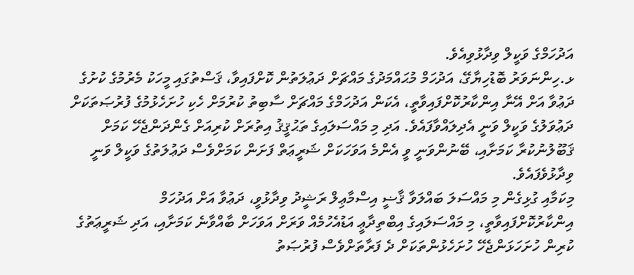އަދުހަމްގެ ވަކީލް ވިދާޅުވިއެވެ.
ޅ.ހިންނަވަރު ބޮޑުހިޔާގޭ، އަދުހަމް މުޙައްމަދުގެ މައްޗަށް ދަޢުލަތުން ކޮށްފައިވާ، ޤަސްތުގައި މީހަކު މެރުމުގެ ކުށުގެ ދަޢުވާ އަށް އޭނާ އިންކާރުކޮށްފައިވާތީ، އެކަން އަދުހަމްގެ މައްޗަށް ސާބިތު ކުރުމަށް ހެކި ހުށަހެޅުމުގެ ފުރުޞަތަކަށް ދަޢުވަލުގެ ވަކީލް ވަނީ އެދިލައްވާފައެވެ. އަދި މި މައްސަލައިގެ ތަޙުޤީޤު އިތުރަށް ކުރިއަށް ގެންދަންޖެހޭ ކަމަށް ޤަބޫލުނުކުރާ ކަމަށާއި، ބޭނުންވަނީ ވީ އެންމެ އަވަހަކަށް ޝަރީޢަތް ފަށަން ކަމަށްވެސް ދަޢުލަތުގެ ވަކީލް ވަނީ ވިދާޅުވެފައެވެ.
މިކަމާއި ގުޅިގެން މި މައްސަލަ ބައްލަވާ ޤާޟީ އިސްމާޢިލް ރަޝީދު ވިދާޅުވީ، ދަޢުވާ އަށް އަދުހަމް އިންކާރުކޮށްފައިވާތީ، މި މައްސަލައިގެ އިބްތިދާޢީ އަޑުއެހުމެއް ވަރަށް އަވަހަށް ބާއްވާނެ ކަމަށާއި، އަދި ޝަރީޢަތުގެ ކުރިން ހުށަހަޅަންޖެހޭ ހުށަހެޅުންތަކަށް ދެ ފަރާތަށްވެސް ފުރުޞަތު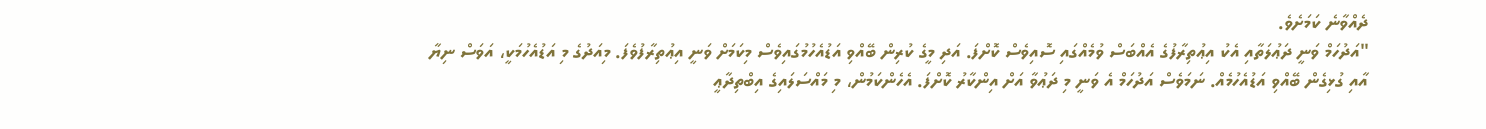ދެއްވާނެ ކަމަށެވެ.
"އަދުހަމް ވަނީ ދަޢުލަތާއި އެކު އިޢުތިރާފުގެ އެއްބަސް ވުމެއްގައި ސޮއިވެސް ކޮށްފަ. އަދި މީގެ ކުރިން ބޭއްވި އަޑުއެހުމުގައިވެސް މިކަމަށް ވަނީ އިޢުތިރާފުވެފަ. މިއަދުގެ މި އަޑުއެހުމަކީ، އަވަސް ނިޔާ އާއި ގުޅިގެން ބޭއްވި އަޑުއެހުމެއް. ނަމަވެސް އަދުހަމް އެ ވަނީ މި ދަޢުވާ އަށް އިންކާރު ކޮށްފަ. އެހެންކަމުން، މި މައްސަލައިގެ އިބްތިދާޢީ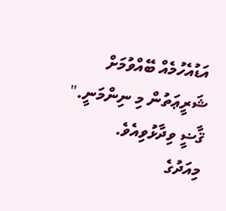އަޑުއެހުމެއް ބޭއްވުމަށް ޝަރީޢަތުން މި ނިންމަނީ." ޤާޟީ ވިދާޅުވިއެވެ.
މިއަދުގެ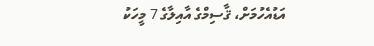އަޑުއެހުމަށް، ޤާސިމްގެ އާއިލާގެ 7 މީހަކު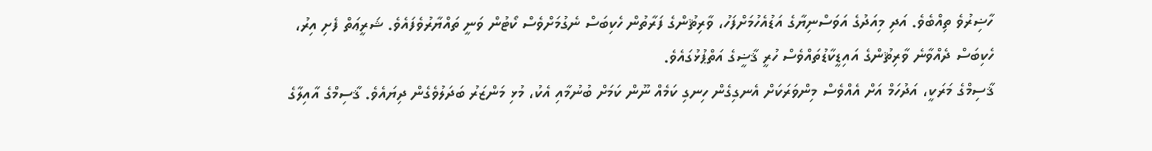ހާޟިރުވެ ތިއްބެވެ. އަދި މިއަދުގެ އަވަސްނިޔާގެ އަޑުއެހުމަށްފަހު، ވާރިޘުންގެ ފަރާތުން ހެކިބަސް ނެގުމަށްވެސް ކޯޓުން ވަނީ ތައްޔާރުވެފައެވެ. ޝަރީޢަތް ފެށި އިރު، ހެކިބަސް ދެއްވާނެ ވާރިޘުންގެ އައިޑީކާޑުތައްވެސް ހުރީ ޤާޟީގެ އަތްޕުޅުގައެވެ.
ޤާސިމްގެ މަރަކީ، އަދުހަމް އަށް އެއްވެސް މިންވަރަކަށް އެނގިގެން ހިނގި ކަމެއް ނޫން ކަމަށް ބުނުމާއި އެކު، މުޅި މަންޒަރު ބަދަލުވެގެން ދިޔައެވެ. ޤާސިމްގެ އާއިލާގެ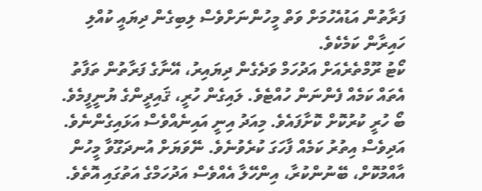ފަރާތުން އަޑުއެހުމަށް ވަތް މީހުންނަށްވެސް ލިބިގެން ދިޔައީ ކުއްލި ހައިރާން ކަމެކެވެ.
ކޯޓު ރޫމްތެރެއަށް އަދުހަމް ވަދެގެން ދިޔައިރު، އޭނާގެ ފަރާތުން ތަފާތު އެތައް ކަމެއް ފެންނަން ހުއްޓެވެ. ލައިގެން ހުރީ، ޤައިދީންގެ ޔުނީފީމެވެ. ބޯ ހުރީ ކުރުކޮށް ކޮށާފައެވެ. މިއަދު އިނީ އައިނެއްވެސް އަޅައިގެންނެވެ. އަދިވެސް އިތުރު ކަމެއް ފާހަގަ ކުރެވުނެވެ. ނޭވަޔަށް އުނދަގޫވާ މީހުން އާއްމުކޮށް، ބޭނުންކުރާ، އިންހޭލާ އެއްވެސް އަދުހަމްގެ އަތުގައި އޮތެވެ.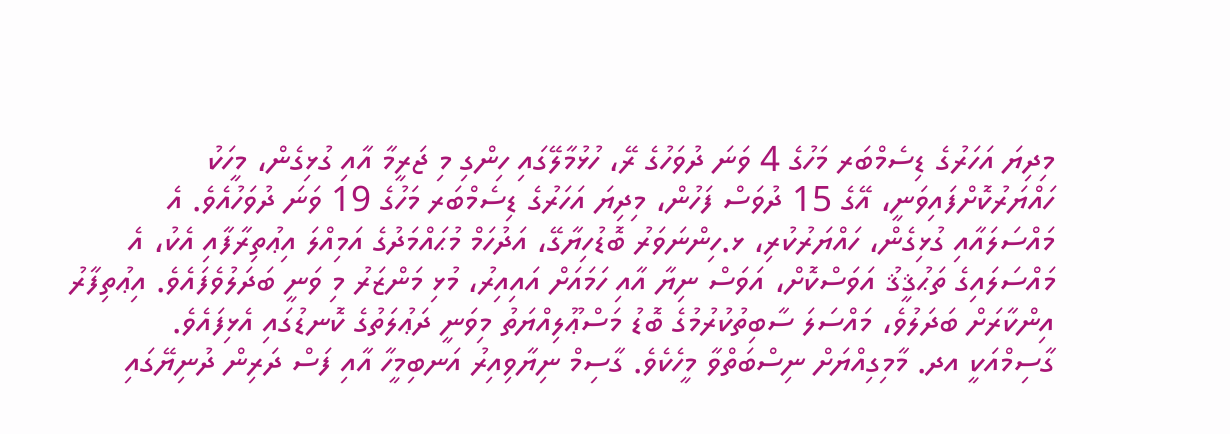މިދިޔަ އަހަރުގެ ޑިސެމްބަރ މަހުގެ 4 ވަނަ ދުވަހުގެ ރޭ، ހުޅުމާލޭގައި ހިންގި މި ޖަރީމާ އާއި ގުޅިގެން، މީހަކު ހައްޔަރުކޮށްފައިވަނީ، އޭގެ 15 ދުވަސް ފަހުން، މިދިޔަ އަހަރުގެ ޑިސެމްބަރ މަހުގެ 19 ވަނަ ދުވަހުއެވެ. އެ މައްސަލައާއި ގުޅިގެން، ހައްޔަރުކުރި، ޅ.ހިންނަވަރު ބޮޑުހިޔާގޭ، އަދުހަމް މުޙައްމަދުގެ އަމިއްލަ އިޢުތިރާފާއި އެކު، އެ މައްސަލައިގެ ތަޙުޤީޤު އަވަސްކޮށް، އަވަސް ނިޔާ އާއި ހަމައަށް އައިއިރު، މުޅި މަންޒަރު މި ވަނީ ބަދަލުވެފައެވެ. އިޢުތިފާރު އިންކާރަށް ބަދަލުވެ، މައްސަލަ ސާބިތުކުރުމުގެ ބޮޑު މަސްޢޫލިއްޔަތު މިވަނީ ދަޢުލަތުގެ ކޮނޑުގައި އެޅިފައެވެ.
ގާސިމްއަކީ އދ. މާމިގިއްޔަށް ނިސްބަތްވާ މީހެކެވެ. ގާސިމް ނިޔާވިއިރު އަނބިމީހާ އާއި ފަސް ދަރިން ދުނިޔޭގައި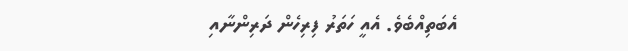އެބަތިއްބެވެ. އެއީ ހަތަރު ފިރިހެން ދަރިންނާއި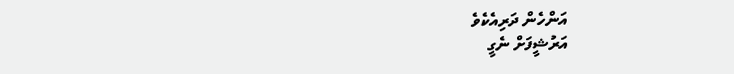އަންހެން ދަރިއެކެވެ
އަރުޝީފަށް ނެގީ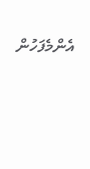އެންމެފަހުން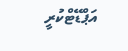އަޕްޑޭޓްކުރީ